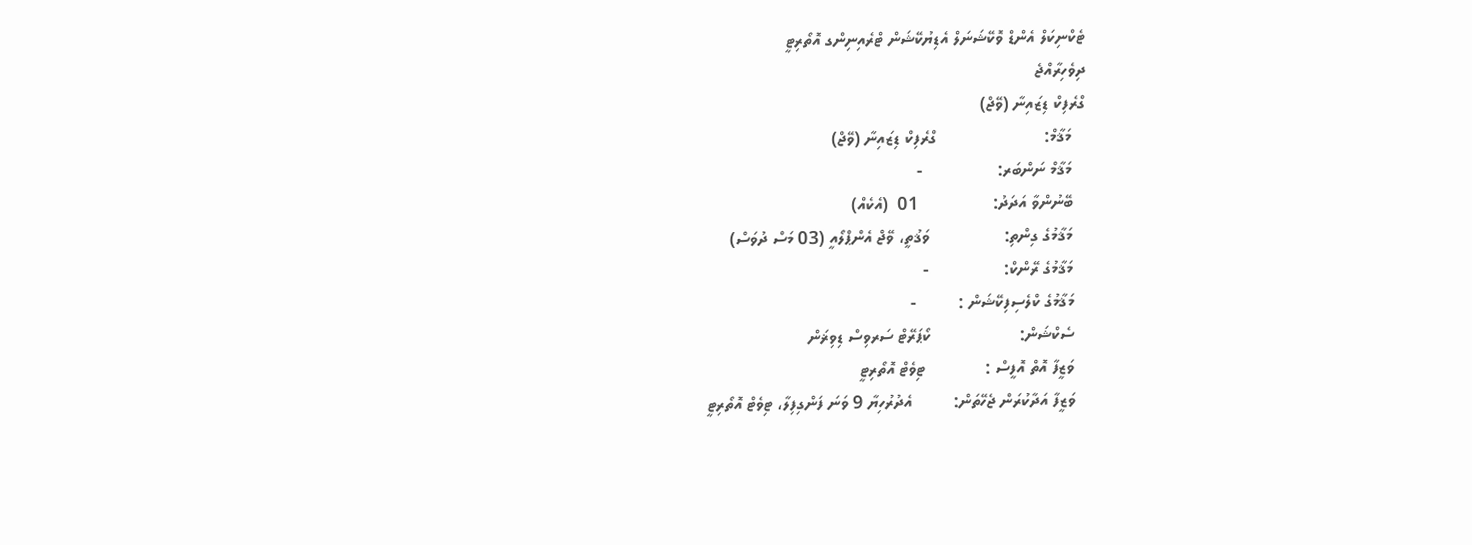ޓެކްނިކަލް އެންޑް ވޮކޭޝަނަލް އެޑިޔުކޭޝަން ޓްރެއިނިންގ އޮތޯރިޓީ
ދިވެހިރާއްޖެ
ގްރެފިކް ޑިޒައިނާ (ވޭޖް)
   މަޤާމް:                       ގްރެފިކް ޑިޒައިނާ (ވޭޖް)
   މަޤާމް ނަންބަރ:                -
   ބޭނުންވާ އަދަދު:                01  (އެކެއް)
   މަޤާމުގެ ގިންތި:                ވަޤުތީ، ވޭޖް އެންޕްލޯއީ (03 މަސް ދުވަސް)
   މަޤާމުގެ ރޭންކް:                -
   މަޤާމުގެ ކްލެސިފިކޭޝަން :         -
   ސެކްޝަން:                   ކޯޕަރޭޓް ސަރވިސް ޑިވިޜަން
   ވަޒީފާ އޮތް އޮފީސް :             ޓިވެޓް އޮތޯރިޓީ
   ވަޒީފާ އަދާކުރަން ޖެހޭތަން:         އެދުރުހިޔާ 9 ވަނަ ފަންގިފިލާ، ޓިވެޓް އޮތޯރިޓީ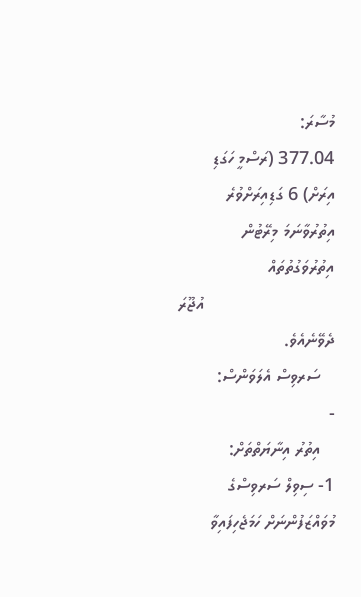މުސާރަ:                      377.04 (ރަސްމީ ހަގަޑި އިރަށް) 6 ގަޑިއިރަށްވުރެ އިތުރުވާނަމަ މިރޭޓުން އިތުރުވަގުތުތައް
                            އުޖޫރަ ދެވޭނެއެވެ.
   ސަރވިސް އެލަވަންސް:            -
   އިތުރު އިނާޔަތްތަށް:             1- ސިވިލް ސަރވިސްގެ މުވައްޒަފުންނަށް ހަމަޖެހިފައިވާ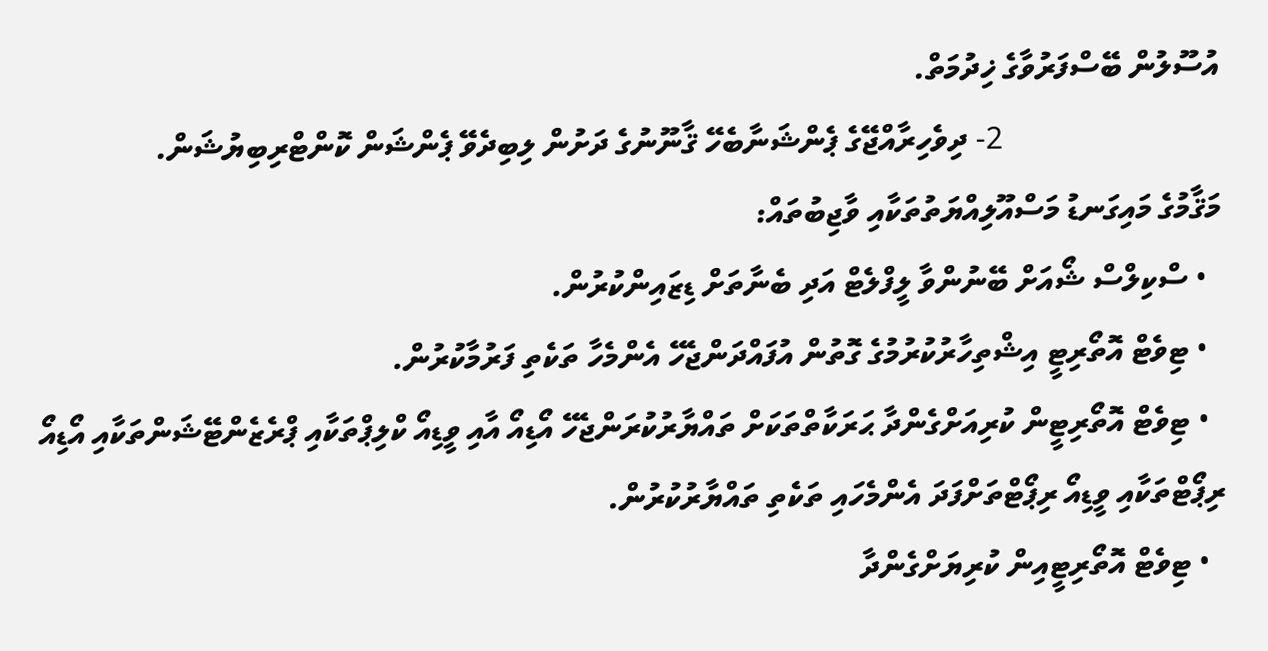އުސޫލުން ބޭސްފަރުވާގެ ޚިދުމަތް.
                            2- ދިވެހިރާއްޖޭގެ ޕެންޝަނާބެހޭ ޤާނޫނުގެ ދަށުން ލިބިދެވޭ ޕެންޝަން ކޮންޓްރިބިޔުޝަން.
މަޤާމުގެ މައިގަނޑު މަސްއޫލިއްޔަތުތަކާއި ވާޖިބުތައް:
  • ސްކިލްސް ޝޯއަށް ބޭނުންވާ ލީފްލެޓް އަދި ބެނާތަށް ޑިޒައިންކުރުން.
  • ޓިވެޓް އޮތޯރިޓީ އިޝްތިހާރުކުރުމުގެ ގޮތުން އުފައްދަންޖެހޭ އެންމެހާ ތަކެތި ފަރުމާކުރުން.
  • ޓިވެޓް އޮތޯރިޓީން ކުރިއަށްގެންދާ ޙަރަކާތްތަކަށް ތައްޔާރުކުރަންޖެހޭ އޯޑިއޯ އާއި ވީޑިއޯ ކްލިޕްތަކާއި ޕްރެޒެންޓޭޝަންތަކާއި އޯޑިއޯ ރިޕޯޓްތަކާއި ވީޑިއޯ ރިޕޯޓްތަށްފަދަ އެންމެހައި ތަކެތި ތައްޔާރުކުރުން.
  • ޓިވެޓް އޮތޯރިޓީއިން ކުރިޔަށްގެންދާ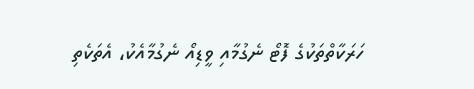ހަރަކާތްތަކުގެ ފޮޓޯ ނެގުމާއި ވީޑިއޯ ނެގުމާއެކު، އެތަކެތި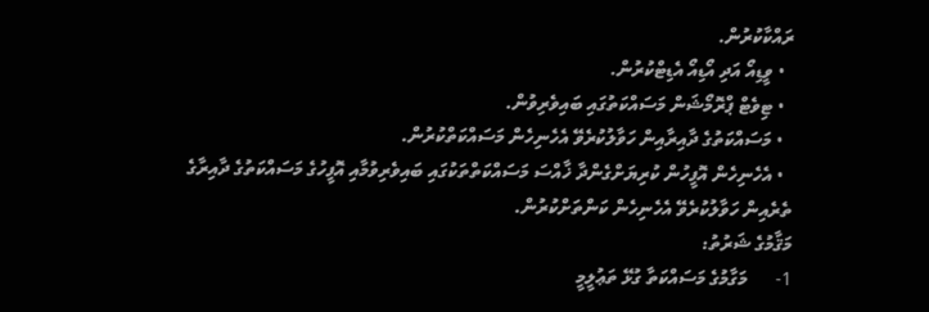ރައްކާކުރުން.
  • ވީޑިއޯ އަދި އޯޑިއޯ އެޑިޓްކުރުން.
  • ޓިވެޓް ޕްރޮމޯޝަން މަސައްކަތުގައި ބައިވެރިވުން.
  • މަސައްކަތުގެ ދާއިރާއިން ހަވާލުކުރެވޭ އެހެނިހެން މަސައްކަތްކުރުން.
  • އެހެނިހެން އޮފީހުން ކުރިޔަށްގެންދާ ޚާއްސަ މަސައްކަތްތަކުގައި ބައިވެރިވުމާއި އޮފީހުގެ މަސައްކަތުގެ ދާއިރާގެ ތެރެއިން ހަވާލުކުރެވޭ އެހެނިހެން ކަންތަށްކުރުން.
މަޤާމުގެ ޝަރުތު:
1-      މަގާމުގެ މަސައްކަތާ ގުޅޭ ތަޢުލީމީ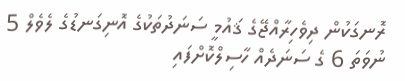ރޮނގަކުން ދިވެހިރާއްޖޭގެ ޤައުމީ ސަނަދުތަކުގެ އޮނިގަނޑުގެ ލެވެލް 5 ނުވަތަ 6 ގެ ސަނަދެއް ހާސިލްކޮށްފައި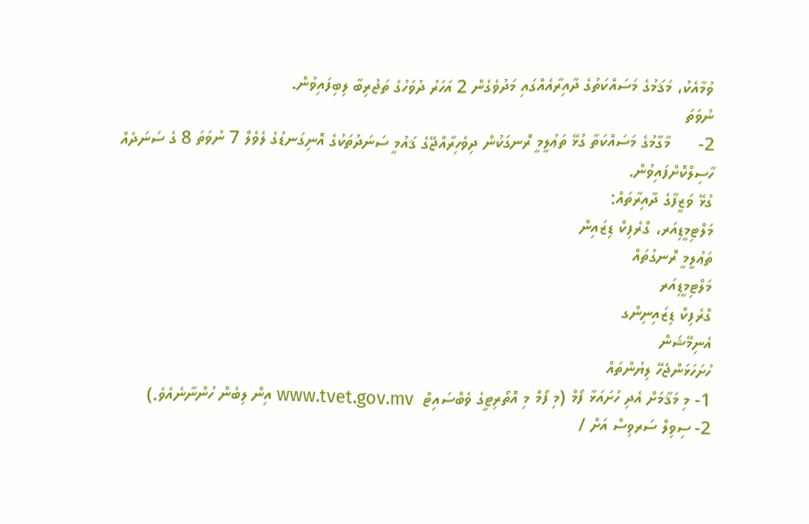ވުމާއެކު، މަޤަމުގެ މަސައްކަތުގެ ދާއިރާއެއްގައި މަދުވެގެން 2 އަހަރު ދުވަހުގެ ތަޖުރިބާ ލިބިފައިވުން.
ނުވަތަ
2-      މާގާމުގެ މަސައްކަތާ ގުޅޭ ތަޢުލީމީ ރޮނގަކުން ދިވެހިރާއްޖޭގެ ޤައުމީ ސަނަދުތަކުގެ އޮނިގަނޑުގެ ލެވެލް 7 ނުވަތަ 8 ގެ ސަނަދެއް ހާސިލްކޮށްފައިވުން.
ގުޅޭ ވަޒީފާގެ ދާއިރާތައް:
މަލްޓިމީޑިއަރ، ގްރެފިކް ޑިޒައިން
ތަޢުލީމީ ރޮނގުތައް
މަލްޓިމީޑިއަރ
ގްރެފިކް ޑިޒައިނިންގ
އެނިމޭޝަން
ހުށަހަޅަންޖެހޭ ލިޔުންތައް
1- މި މަޤާމަށް އެދި ހުށައަޅާ ފޯމް (މި ފޯމް މި އޮތޯރިޓީގެ ވެބްސައިޓް  www.tvet.gov.mv އިން ލިބެން ހުންނާނެއެވެ.)
2- ސިވިލް ސަރވިސް އަށް /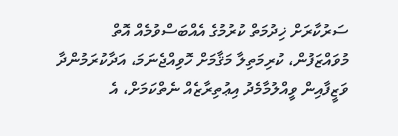ސަރުކާރަށް ޚިދުމަތް ކުރުމުގެ އެއްބަސްވުމެއް އޮތް މުވައްޒަފުން، ކުރިމަތިލާ މަޤާމަށް ހޮވިއްޖެނަމަ، އަދާކުރަމުންދާ ވަޒީފާއިން ވީއްލުމާމެދު އިޢުތިރާޒެއް ނެތްކަމަށް، އެ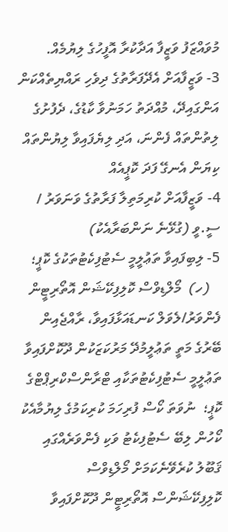މުވައްޒަފު ވަޒީފާ އަދާކުރާ އޮފީހުގެ ލިޔުމެއް.
3- ވަޒީފާއަށް އެދޭފަރާތުގެ ދިވެހި ރައްޔިތެއްކަން އަންގައިދޭ، މުއްދަތު ހަމަނުވާ ކާޑުގެ، ދެފުށުގެ ލިތުންތައް ފެންނަ، އަދި ލިޔެފައިވާ ލިޔުންތައް ކިޔަން އެނގޭ ފަދަ ކޮޕީއެއް
4- ވަޒީފާއަށް ކުރިމަތިލާ ފަރާތުގެ ވަނަވަރު / ސީ.ވީ (ގުޅޭނެ ނަންބަރާއެކު)
5- ލިބިފައިވާ ތަޢުލީމީ ސެޓުފިކެޓުތަކުގެ ކޮޕީ؛
   (ހ)  މޯލްޑިވްސް ކޮލިފިކޭޝަން އޮތޯރިޓީން ފެންވަރު/ލެވަލް ކަނޑައަޅާފައިވާ، ރާއްޖެއިން ބޭރުގެ މަތީ ތަޢުލީމުދޭ މަރުކަޒަކުން ދޫކޮށްފައިވާ ތަޢުލީމީ ސެޓުފިކެޓުތަކާއި ޓްރާންސްކްރިޕްޓްގެ ކޮޕީ؛  ނުވަތަ ކޯސް ފުރިހަމަ ކުރިކަމުގެ ލިޔުމާއެކު ކޯހުން ލިބޭ ސެޓުފިކެޓު ވަކި ފެންވަރެއްގައި ޤަބޫލު ކުރެވޭނެކަމަށް މޯލްޑިވްސް ކޮލިފިކޭޝަންސް އޮތޯރިޓީން ދޫކޮށްފައިވާ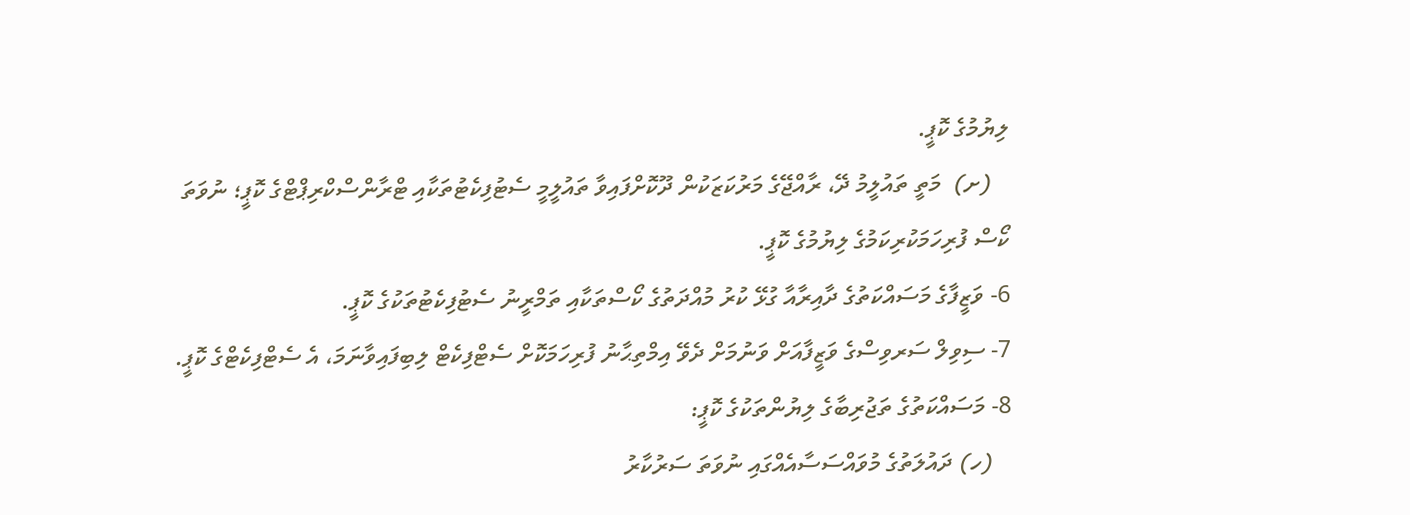ލިޔުމުގެ ކޮޕީ.
   (ށ)  މަތީ ތައުލީމު ދޭ، ރާއްޖޭގެ މަރުކަޒަކުން ދޫކޮށްފައިވާ ތައުލީމީ ސެޓުފިކެޓުތަކާއި ޓްރާންސްކްރިޕްޓްގެ ކޮޕީ؛ ނުވަތަ ކޯސް ފުރިހަމަކުރިކަމުގެ ލިޔުމުގެ ކޮޕީ.
6- ވަޒީފާގެ މަސައްކަތުގެ ދާއިރާއާ ގުޅޭ ކުރު މުއްދަތުގެ ކޯސްތަކާއި ތަމްރީނު ސެޓުފިކެޓުތަކުގެ ކޮޕީ.
7- ސިވިލް ސަރވިސްގެ ވަޒީފާއަށް ވަނުމަށް ދެވޭ އިމްތިޙާނު ފުރިހަމަކޮށް ސެޓްފިކެޓް ލިބިފައިވާނަމަ، އެ ސެޓްފިކެޓްގެ ކޮޕީ.
8- މަސައްކަތުގެ ތަޖުރިބާގެ ލިޔުންތަކުގެ ކޮޕީ:
   (ހ) ދައުލަތުގެ މުވައްސަސާއެއްގައި ނުވަތަ ސަރުކާރު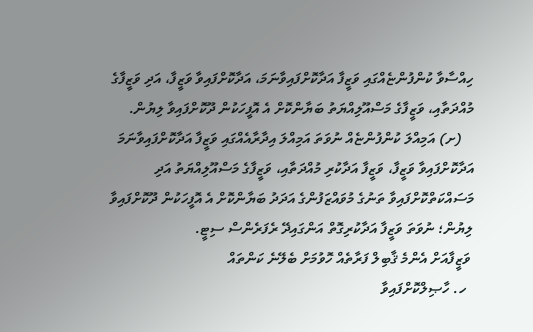ހިއްސާވާ ކުންފުންޏެއްގައި ވަޒީފާ އަދާކޮށްފައިވާނަމަ، އަދާކޮށްފައިވާ ވަޒީފާ، އަދި ވަޒީފާގެ މުއްދަތާއި، ވަޒީފާގެ މަސްއޫލިއްޔަތު ބަޔާންކޮށް އެ އޮފީހަކުން ދޫކޮށްފައިވާ ލިޔުން.
   (ށ) އަމިއްލަ ކުންފުންޏެއް ނުވަތަ އަމިއްލަ އިދާރާއެއްގައި ވަޒީފާ އަދާކޮށްފައިވާނަމަ އަދާކޮށްފައިވާ ވަޒީފާ، ވަޒީފާ އަދާކުރި މުއްދަތާއި، ވަޒީފާގެ މަސްއޫލިއްޔަތު އަދި މަސައްކަތްކޮށްފައިވާ ތަނުގެ މުވައްޒަފުންގެ އަދަދު ބަޔާންކޮށް އެ އޮފީހަކުން ދޫކޮށްފައިވާ ލިޔުން؛ ނުވަތަ ވަޒީފާ އަދާކުރިގޮތް އަންގައިދޭ ރެފަރެންސް ސިޓީ.
 ވަޒީފާއަށް އެންމެ ޤާބިލް ފަރާތެއް ހޮވުމަށް ބެލޭނެ ކަންތައް
  ހ. ހާޞިލްކޮށްފައިވާ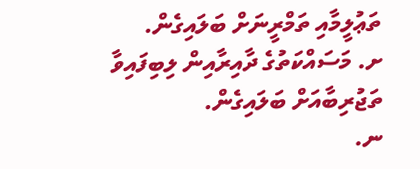ތަޢުލީމާއި ތަމްރީނަށް ބަލައިގެން.
ށ. މަސައްކަތުގެ ދާއިރާއިން ލިބިފައިވާ ތަޖުރިބާއަށް ބަލައިގެން.
ނ.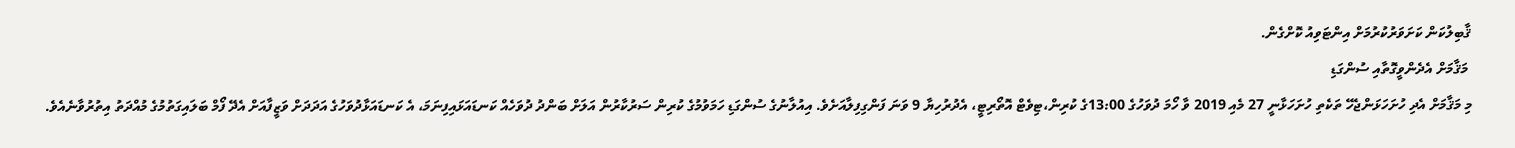ޤާބިލުކަން ކަށަވަރުކުރުމަށް އިންޓަވިއު ކޮށްގެން.
 މަޤާމަށް އެދެންވީގޮތާއި ސުންގަޑި
މި މަޤާމަށް އެދި ހުށަހަޅަންޖެހޭ ތަކެތި ހުށަހަޅާނީ 27 މެއި 2019 ވާ ހޯމަ ދުވަހުގެ 13:00ގެ ކުރިން،ޓިވެޓް އޮތޯރިޓީ، އެދުރުހިޔާ 9 ވަނަ ފަންގިފިލާއަށެވެ. އިއުލާނުގެ ސުންގަޑި ހަމަވުމުގެ ކުރިން ސަރުކާރުން އަލަށް ބަންދު ދުވަހެއް ކަނޑައަޅައިފިނަމަ، އެ ކަނޑައަޅާދުވަހުގެ އަދަދަށް ވަޒީފާއަށް އެދޭ ފޯމް ބަލައިގަތުމުގެ މުއްދަތު އިތުރުވާނެއެވެ.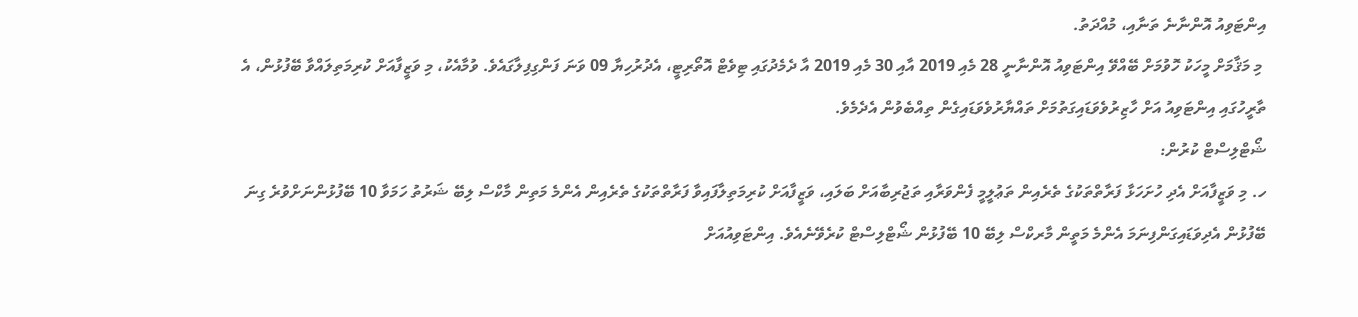އިންޓަވިއު އޮންނާނެ ތަނާއި، މުއްދަތު.
 މި މަޤާމަށް މީހަކު ހޮވުމަށް ބޭއްވޭ އިންޓަވިއު އޮންނާނީ 28 މެއި 2019 އާއި 30 މެއި 2019 އާ ދެމެދުގައި ޓިވެޓް އޮތޯރިޓީ، އެދުރުހިޔާ 09 ވަނަ ފަންގިފިލާގައެވެ. ވުމާއެކު، މި ވަޒީފާއަށް ކުރިމަތިލައްވާ ބޭފުޅުން، އެ ތާރީހުގައި އިންޓަވިއު އަށް ހާޒިރުވެވަޑައިގަތުމަށް ތައްޔާރުވެވަޑައިގެން ތިއްބެވުން އެދެމެވެ.
ޝޯޓްލިސްޓް ކުރުން:
ހ. މި ވަޒީފާއަށް އެދި ހުށަހަޅާ ފަރާތްތަކުގެ ތެރެއިން ތަޢުލީމީ ފެންވަރާއި ތަޖުރިބާއަށް ބަލައި، ވަޒީފާއަށް ކުރިމަތިލާފައިވާ ފަރާތްތަކުގެ ތެރެއިން އެންމެ މަތިން މާކްސް ލިބޭ ޝަރުތު ހަމަވާ 10 ބޭފުޅުންނަށްވުރެ ގިނަ ބޭފުޅުން އެދިވަޑައިގަންފިނަމަ އެންމެ މަތީން މާރކްސް ލިބޭ 10 ބޭފުޅުން ޝޯޓްލިސްޓް ކުރެވޭނެއެވެ. އިންޓަވިއުއަށް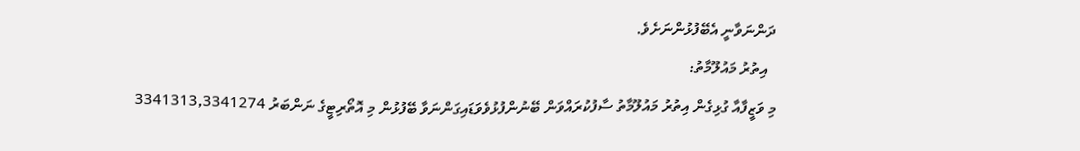ދަންނަވާނީ އެބޭފުޅުންނަށެވެ.
  އިތުރު މައުލޫމާތު:
މި ވަޒީފާއާ ގުޅިގެން އިތުރު މައުލޫމާތު ސާފުކުރައްވަން ބޭނުންފުޅުވެވަޑައިގަންނަވާ ބޭފުޅުން މި އޮތޯރިޓީގެ ނަންބަރު 3341313,3341274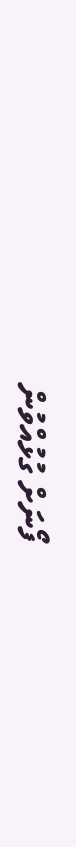ފޯނަށް ގުޅުއްވުން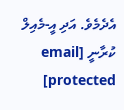އެދެމެވެ. އަދި އީ-މެއިލް ކުރާނީ [email protected]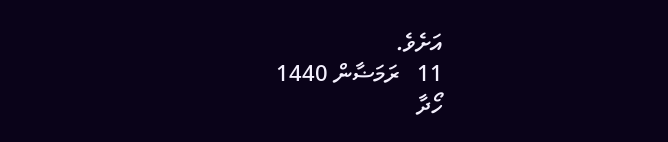އަށެވެ.
11   ރަމަޟާން 1440
ހޯދާ